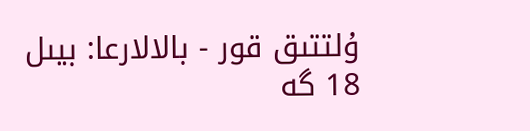ۇلتتىق قور - بالالارعا: بيىل 18 گە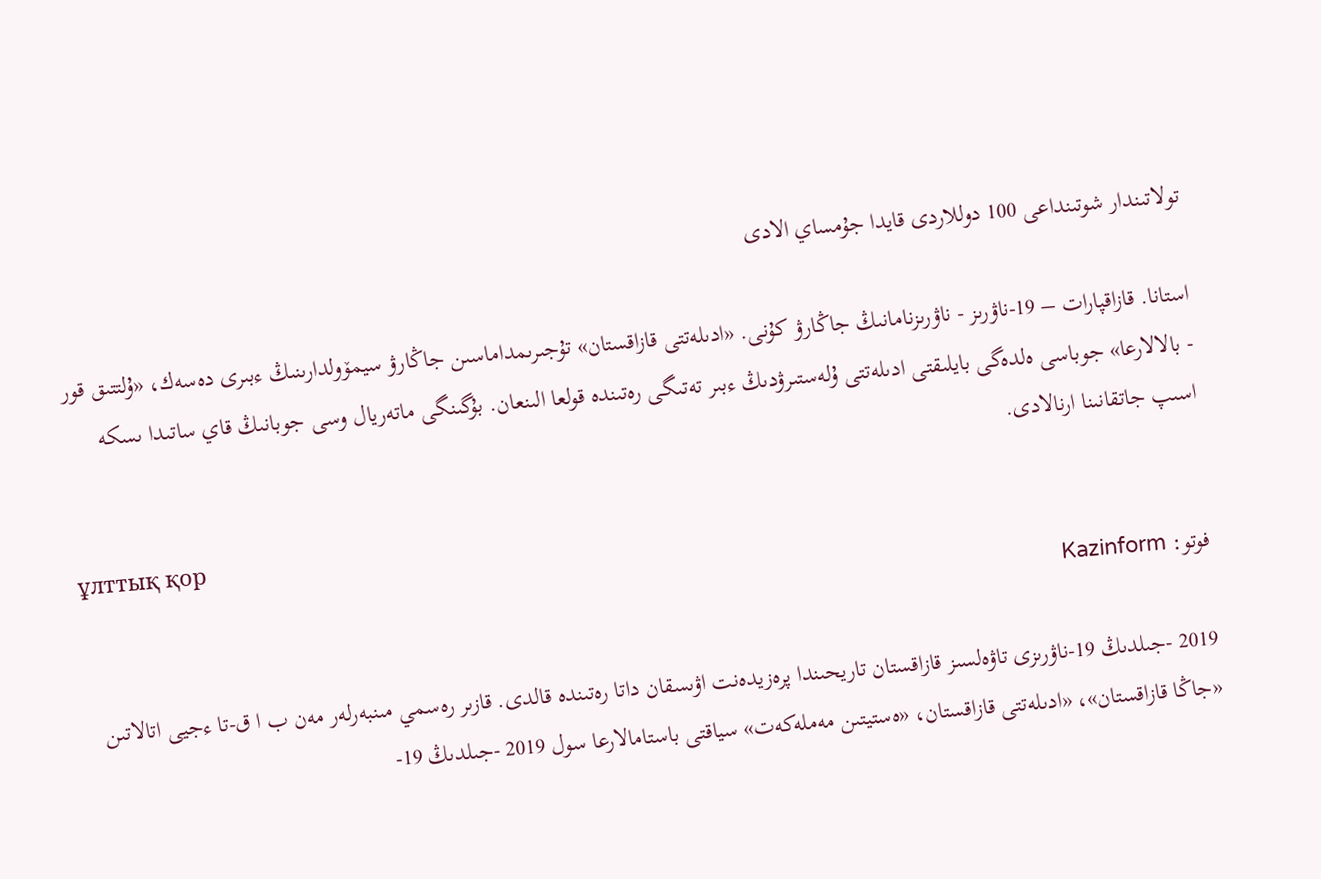تولاتىندار شوتىنداعى 100 دوللاردى قايدا جۇمساي الادى

استانا. قازاقپارات – 19-ناۋرىز - ناۋرىزنامانىڭ جاڭارۋ كۇنى. «ادىلەتتى قازاقستان» تۇجىرىمداماسىن جاڭارۋ سيمۆولدارىنىڭ ءبىرى دەسەك، «ۇلتتىق قور - بالالارعا» جوباسى ەلدەگى بايلىقتى ادىلەتتى ۇلەستىرۋدىڭ ءبىر تەتىگى رەتىندە قولعا الىنعان. بۇگىنگى ماتەريال وسى جوبانىڭ قاي ساتىدا ىسكە اسىپ جاتقانىنا ارنالادى.

ұлттық қор
فوتو: Kazinform

2019 -جىلدىڭ 19-ناۋرىزى تاۋەلسىز قازاقستان تاريحىندا پرەزيدەنت اۋىسقان داتا رەتىندە قالدى. قازىر رەسمي مىنبەرلەر مەن ب ا ق-تا ءجيى اتالاتىن «جاڭا قازاقستان»، «ادىلەتتى قازاقستان، «ەستيتىن مەملەكەت» سياقتى باستامالارعا سول 2019 -جىلدىڭ 19-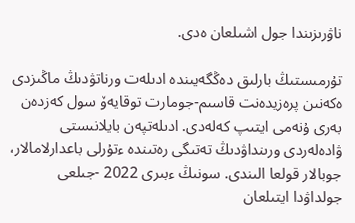ناۋرىزىندا جول اشىلعان ەدى.

تۇرمىستىڭ بارلىق دەڭگەيىندە ادىلەت ورناتۋدىڭ ماڭىزدى ەكەنىن پرەزيدەنت قاسىم-جومارت توقايەۆ سول كەزدەن بەرى ۇنەمى ايتىپ كەلەدى. ادىلەتپەن بايلانىستى ۋادەلەردى ورىنداۋدىڭ تەتىگى رەتىندە ءتۇرلى باعدارلامالار، جوبالار قولعا الىندى. سونىڭ ءبىرى 2022 -جىلعى جولداۋدا ايتىلعان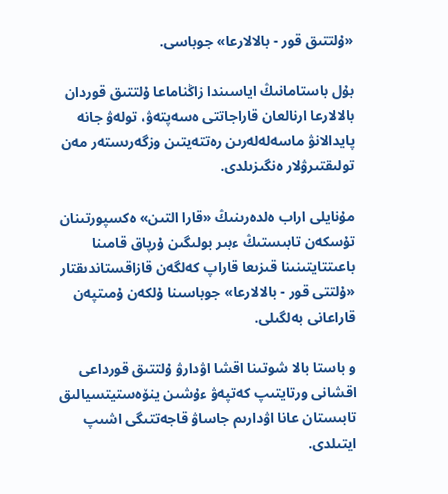«ۇلتتىق قور - بالالارعا» جوباسى.

بۇل باستامانىڭ اياسىندا زاڭناماعا ۇلتتىق قوردان بالالارعا ارنالعان قاراجاتتى ەسەپتەۋ، تولەۋ جانە پايدالانۋ ماسەلەلەرىن رەتتەيتىن وزگەرىستەر مەن تولىقتىرۋلار ەنگىزىلدى.

مۇنايلى اراب ەلدەرىنىڭ «قارا التىن» ەكسپورتىنان تۇسكەن تابىستىڭ ءبىر بولىگىن ۇرپاق قامىنا باعىتتايتىنىنا قىزىعا قاراپ كەلگەن قازاقستاندىقتار «ۇلتتى قور - بالالارعا» جوباسىنا ۇلكەن ۇمىتپەن قاراعانى بەلگىلى.

و باستا بالا شوتىنا اقشا اۋدارۋ ۇلتتىق قورداعى اقشانى ورتايتىپ كەتپەۋ ءۇشىن ينۆەستيتسيالىق تابىستان عانا اۋدارىم جاساۋ قاجەتتىگى اشىپ ايتىلدى.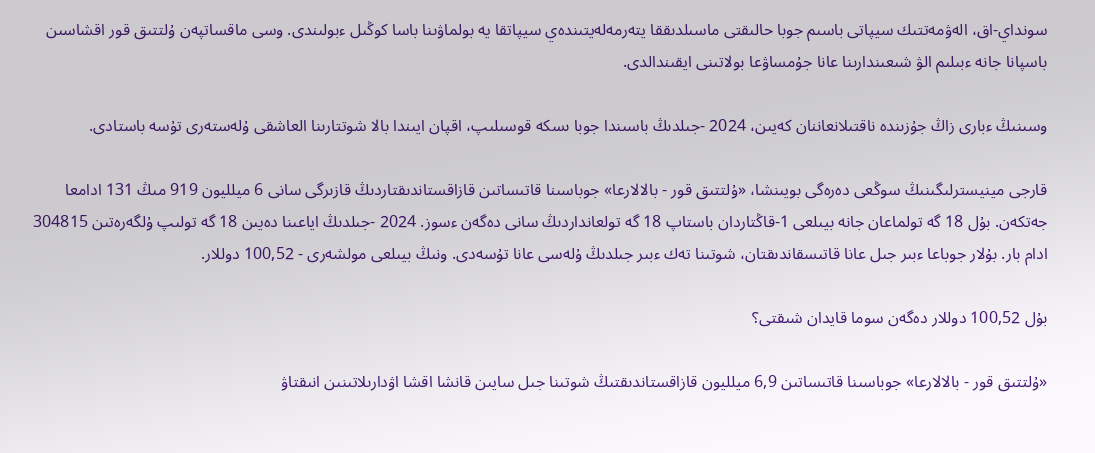سونداي-اق، الەۋمەتتىك سيپاتى باسىم جوبا حالىقتى ماسىلدىققا يتەرمەلەيتىندەي سيپاتقا يە بولماۋىنا باسا كوڭىل ءبولىندى. وسى ماقساتپەن ۇلتتىق قور اقشاسىن باسپانا جانە ءبىلىم الۋ شىعىندارىنا عانا جۇمساۋعا بولاتىنى ايقىندالدى.

وسىنىڭ ءبارى زاڭ جۇزىندە ناقتىلانعاننان كەيىن، 2024 -جىلدىڭ باسىندا جوبا ىسكە قوسىلىپ، اقپان ايىندا بالا شوتتارىنا العاشقى ۇلەستەرى تۇسە باستادى.

قارجى مينيسترلىگىنىڭ سوڭعى دەرەگى بويىنشا، «ۇلتتىق قور - بالالارعا» جوباسىنا قاتىساتىن قازاقستاندىقتاردىڭ قازىرگى سانى 6 ميلليون 919 مىڭ 131 ادامعا جەتكەن. بۇل 18 گە تولماعان جانە بيىلعى 1-قاڭتاردان باستاپ 18 گە تولعانداردىڭ سانى دەگەن ءسوز. 2024 -جىلدىڭ اياعىنا دەيىن 18 گە تولىپ ۇلگەرەتىن 304815 ادام بار. بۇلار جوباعا ءبىر جىل عانا قاتىسقاندىقتان، شوتىنا تەك ءبىر جىلدىڭ ۇلەسى عانا تۇسەدى. ونىڭ بيىلعى مولشەرى - 100,52 دوللار.

بۇل 100,52 دوللار دەگەن سوما قايدان شىقتى؟

«ۇلتتىق قور - بالالارعا» جوباسىنا قاتىساتىن 6,9 ميلليون قازاقستاندىقتىڭ شوتىنا جىل سايىن قانشا اقشا اۋدارىلاتىنىن انىقتاۋ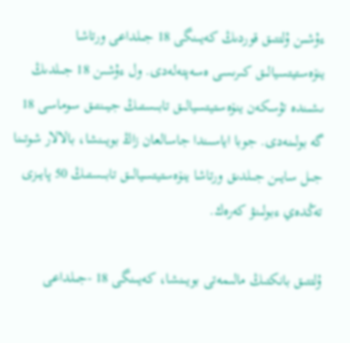ءۇشىن ۇلتتىق قوردىڭ كەيىنگى 18 جىلداعى ورتاشا ينۆەستيتسيالىق كىرىسى ەسەپتەلەدى. ول ءۇشىن 18 جىلدىڭ ىشىندە تۇسكەن ينۆەستيتسيالىق تابىستىڭ جيىنتىق سوماسى 18 گە بولىنەدى. جوبا اياسىندا جاسالعان زاڭ بويىنشا، بالالار شوتىنا جىل سايىن جىلدىق ورتاشا ينۆەستيتسيالىق تابىستىڭ 50 پايىزى تەڭدەي ءبولىنۋ كەرەك.

ۇلتتىق بانكتىڭ مالىمەتى بويىنشا، كەيىنگى 18 -جىلداعى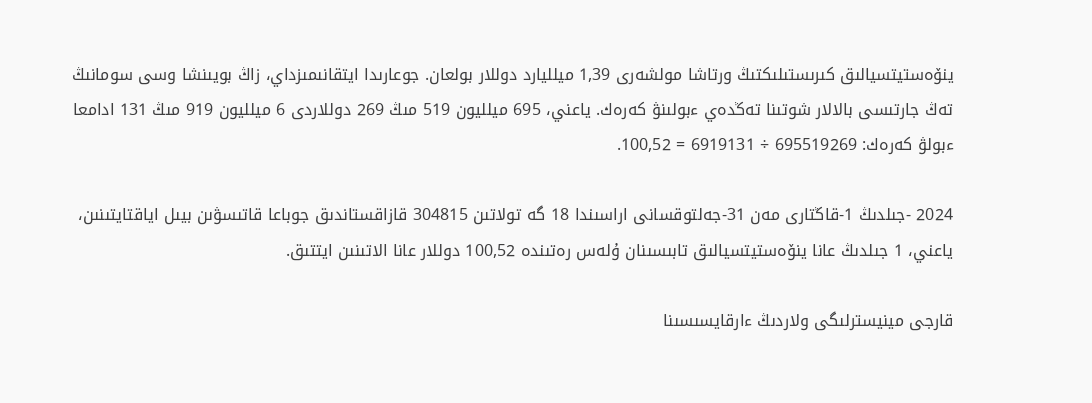ينۆەستيتسيالىق كىرىستىلىكتىڭ ورتاشا مولشەرى 1,39 ميلليارد دوللار بولعان. جوعارىدا ايتقانىمىزداي، زاڭ بويىنشا وسى سومانىڭ تەڭ جارتىسى بالالار شوتىنا تەڭدەي ءبولىنۋ كەرەك. ياعني، 695 ميلليون 519 مىڭ 269 دوللاردى 6 ميلليون 919 مىڭ 131 ادامعا ءبولۋ كەرەك: 695519269 ÷ 6919131 = 100,52.

2024 -جىلدىڭ 1-قاڭتارى مەن 31-جەلتوقسانى اراسىندا 18 گە تولاتىن 304815 قازاقستاندىق جوباعا قاتىسۋىن بيىل اياقتايتىنىن، ياعني، 1 جىلدىڭ عانا ينۆەستيتسيالىق تابىسىنان ۇلەس رەتىندە 100,52 دوللار عانا الاتىنىن ايتتىق.

قارجى مينيسترلىگى ولاردىڭ ءارقايسىسىنا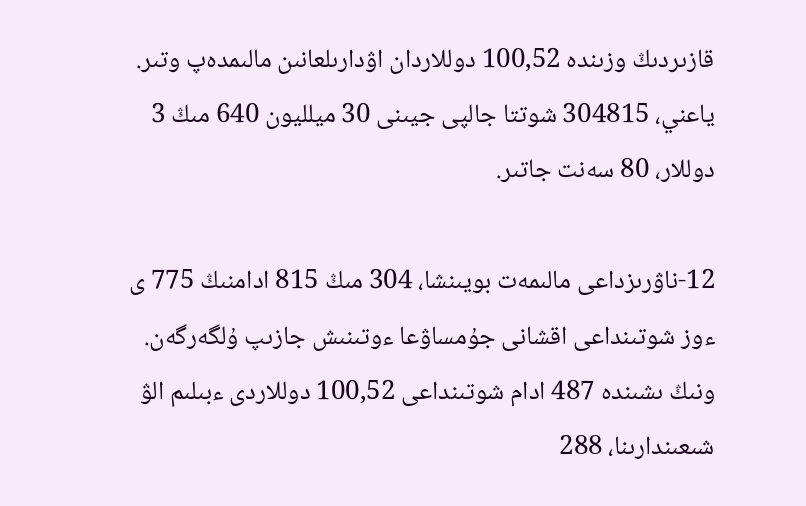قازىردىڭ وزىندە 100,52 دوللاردان اۋدارىلعانىن مالىمدەپ وتىر. ياعني، 304815 شوتتا جالپى جيىنى 30 ميلليون 640 مىڭ 3 دوللار، 80 سەنت جاتىر.

12-ناۋرىزداعى مالىمەت بويىنشا، 304 مىڭ 815 ادامنىڭ 775 ى ءوز شوتىنداعى اقشانى جۇمساۋعا ءوتىنىش جازىپ ۇلگەرگەن. ونىڭ ىشىندە 487 ادام شوتىنداعى 100,52 دوللاردى ءبىلىم الۋ شىعىندارىنا، 288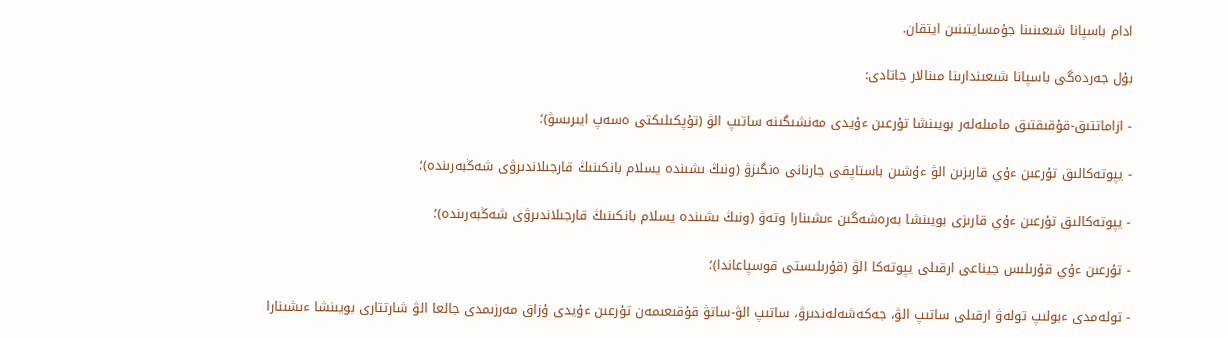ادام باسپانا شىعىنىنا جۇمسايتىنىن ايتقان.

بۇل جەردەگى باسپانا شىعىندارىنا مىنالار جاتادى:

- ازاماتتىق-قۇقىقتىق مامىلەلەر بويىنشا تۇرعىن ءۇيدى مەنشىگىنە ساتىپ الۋ (تۇپكىلىكتى ەسەپ ايىرىسۋ)؛

- يپوتەكالىق تۇرعىن ءۇي قارىزىن الۋ ءۇشىن باستاپقى جارنانى ەنگىزۋ (ونىڭ ىشىندە يسلام بانكىنىڭ قارجىلاندىرۋى شەڭبەرىندە)؛

- يپوتەكالىق تۇرعىن ءۇي قارىزى بويىنشا بەرەشەگىن ءىشىنارا وتەۋ (ونىڭ ىشىندە يسلام بانكىنىڭ قارجىلاندىرۋى شەڭبەرىندە)؛

- تۇرعىن ءۇي قۇرىلىس جيناعى ارقىلى يپوتەكا الۋ (قۇرىلىستى قوسپاعاندا)؛

- تولەمدى ءبولىپ تولەۋ ارقىلى ساتىپ الۋ، جەكەشەلەندىرۋ، ساتىپ الۋ-ساتۋ قۇقىعىمەن تۇرعىن ءۇيدى ۇزاق مەرزىمدى جالعا الۋ شارتتارى بويىنشا ءىشىنارا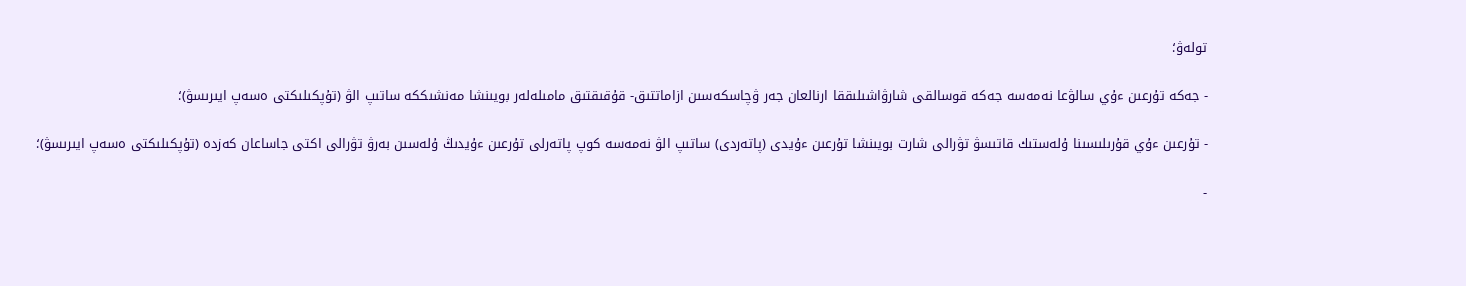تولەۋ؛

- جەكە تۇرعىن ءۇي سالۋعا نەمەسە جەكە قوسالقى شارۋاشىلىققا ارنالعان جەر ۋچاسكەسىن ازاماتتىق- قۇقىقتىق مامىلەلەر بويىنشا مەنشىككە ساتىپ الۋ (تۇپكىلىكتى ەسەپ ايىرىسۋ)؛

- تۇرعىن ءۇي قۇرىلىسىنا ۇلەستىك قاتىسۋ تۋرالى شارت بويىنشا تۇرعىن ءۇيدى (پاتەردى) ساتىپ الۋ نەمەسە كوپ پاتەرلى تۇرعىن ءۇيدىڭ ۇلەسىن بەرۋ تۋرالى اكتى جاساعان كەزدە (تۇپكىلىكتى ەسەپ ايىرىسۋ)؛

-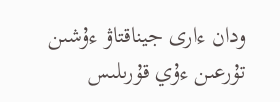ودان ءارى جيناقتاۋ ءۇشىن تۇرعىن ءۇي قۇرىلىس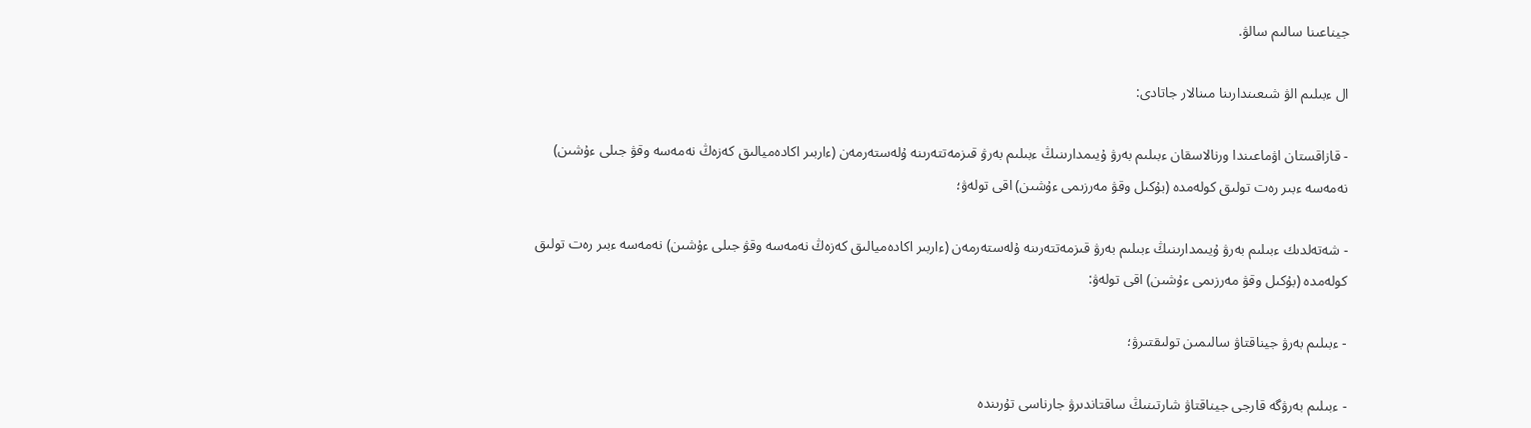جيناعىنا سالىم سالۋ.

ال ءبىلىم الۋ شىعىندارىنا مىنالار جاتادى:

- قازاقستان اۋماعىندا ورنالاسقان ءبىلىم بەرۋ ۇيىمدارىنىڭ ءبىلىم بەرۋ قىزمەتتەرىنە ۇلەستەرمەن (ءاربىر اكادەميالىق كەزەڭ نەمەسە وقۋ جىلى ءۇشىن) نەمەسە ءبىر رەت تولىق كولەمدە (بۇكىل وقۋ مەرزىمى ءۇشىن) اقى تولەۋ؛

- شەتەلدىك ءبىلىم بەرۋ ۇيىمدارىنىڭ ءبىلىم بەرۋ قىزمەتتەرىنە ۇلەستەرمەن (ءاربىر اكادەميالىق كەزەڭ نەمەسە وقۋ جىلى ءۇشىن) نەمەسە ءبىر رەت تولىق كولەمدە (بۇكىل وقۋ مەرزىمى ءۇشىن) اقى تولەۋ:

- ءبىلىم بەرۋ جيناقتاۋ سالىمىن تولىقتىرۋ؛

- ءبىلىم بەرۋگە قارجى جيناقتاۋ شارتىنىڭ ساقتاندىرۋ جارناسى تۇرىندە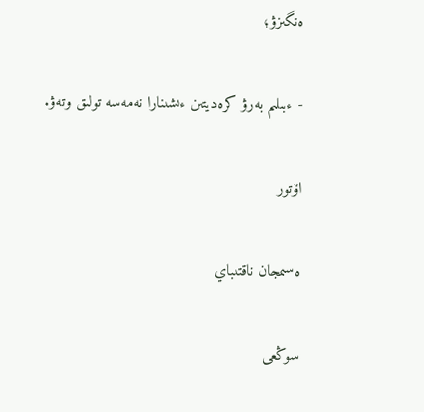ەنگىزۋ؛

- ءبىلىم بەرۋ كرەديتىن ءىشىنارا نەمەسە تولىق وتەۋ.

اۆتور

ەسىمجان ناقتىباي

سوڭعى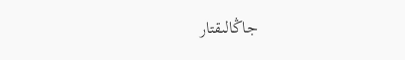جاڭالىقتار